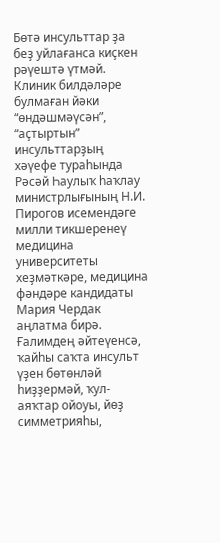Бөтә инсульттар ҙа беҙ уйлағанса киҫкен рәүештә үтмәй. Клиник билдәләре булмаған йәки “өндәшмәүсән”, “аҫтыртын” инсульттарҙың хәүефе тураһында Рәсәй Һаулыҡ һаҡлау министрлығының Н.И. Пирогов исемендәге милли тикшеренеү медицина университеты хеҙмәткәре, медицина фәндәре кандидаты Мария Чердак аңлатма бирә.
Ғалимдең әйтеүенсә, ҡайһы саҡта инсульт үҙен бөтөнләй һиҙҙермәй, ҡул-аяҡтар ойоуы, йөҙ симметрияһы,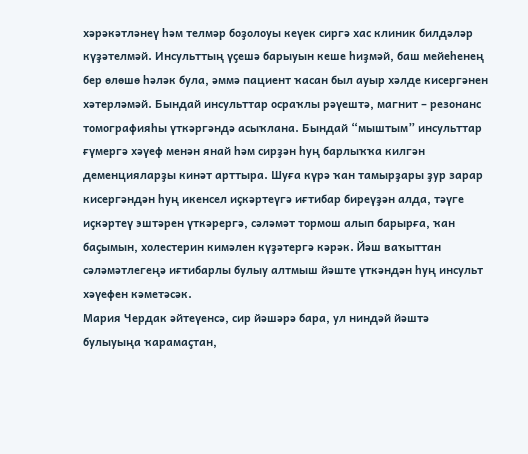хәрәкәтләнеү һәм телмәр боҙолоуы кеүек сиргә хас клиник билдәләр күҙәтелмәй. Инсульттың үҫешә барыуын кеше һиҙмәй, баш мейеһенең бер өлөшө һәләк була, әммә пациент ҡасан был ауыр хәлде кисергәнен хәтерләмәй. Бындай инсульттар осраҡлы рәүештә, магнит – резонанс томографияһы үткәргәндә асыҡлана. Бындай “мыштым” инсульттар ғүмергә хәүеф менән янай һәм сирҙән һуң барлыҡҡа килгән деменцияларҙы кинәт арттыра. Шуға күрә ҡан тамырҙары ҙур зарар кисергәндән һуң икенсел иҫкәртеүгә иғтибар биреүҙән алда, тәүге иҫкәртеү эштәрен үткәрергә, сәләмәт тормош алып барырға, ҡан баҫымын, холестерин кимәлен күҙәтергә кәрәк. Йәш ваҡыттан сәләмәтлегеңә иғтибарлы булыу алтмыш йәште үткәндән һуң инсульт хәүефен кәметәсәк.
Мария Чердак әйтеүенсә, сир йәшәрә бара, ул ниндәй йәштә булыуыңа ҡарамаҫтан,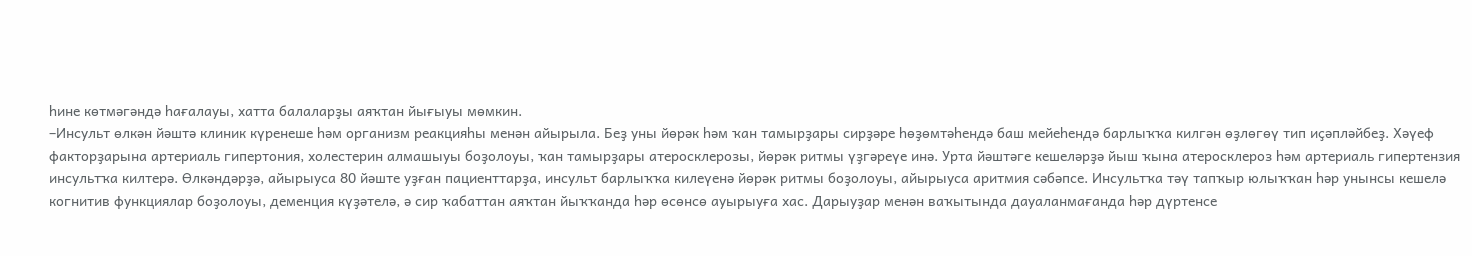һине көтмәгәндә һағалауы, хатта балаларҙы аяҡтан йығыуы мөмкин.
–Инсульт өлкән йәштә клиник күренеше һәм организм реакцияһы менән айырыла. Беҙ уны йөрәк һәм ҡан тамырҙары сирҙәре һөҙөмтәһендә баш мейеһендә барлыҡҡа килгән өҙлөгөү тип иҫәпләйбеҙ. Хәүеф факторҙарына артериаль гипертония, холестерин алмашыуы боҙолоуы, ҡан тамырҙары атеросклерозы, йөрәк ритмы үҙгәреүе инә. Урта йәштәге кешеләрҙә йыш ҡына атеросклероз һәм артериаль гипертензия инсультҡа килтерә. Өлкәндәрҙә, айырыуса 80 йәште уҙған пациенттарҙа, инсульт барлыҡҡа килеүенә йөрәк ритмы боҙолоуы, айырыуса аритмия сәбәпсе. Инсультҡа тәү тапҡыр юлыҡҡан һәр унынсы кешелә когнитив функциялар боҙолоуы, деменция күҙәтелә, ә сир ҡабаттан аяҡтан йыҡҡанда һәр өсөнсө ауырыуға хас. Дарыуҙар менән ваҡытында дауаланмағанда һәр дүртенсе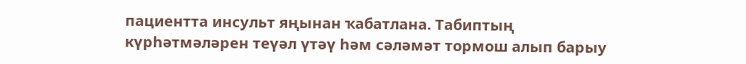пациентта инсульт яңынан ҡабатлана. Табиптың күрһәтмәләрен теүәл үтәү һәм сәләмәт тормош алып барыу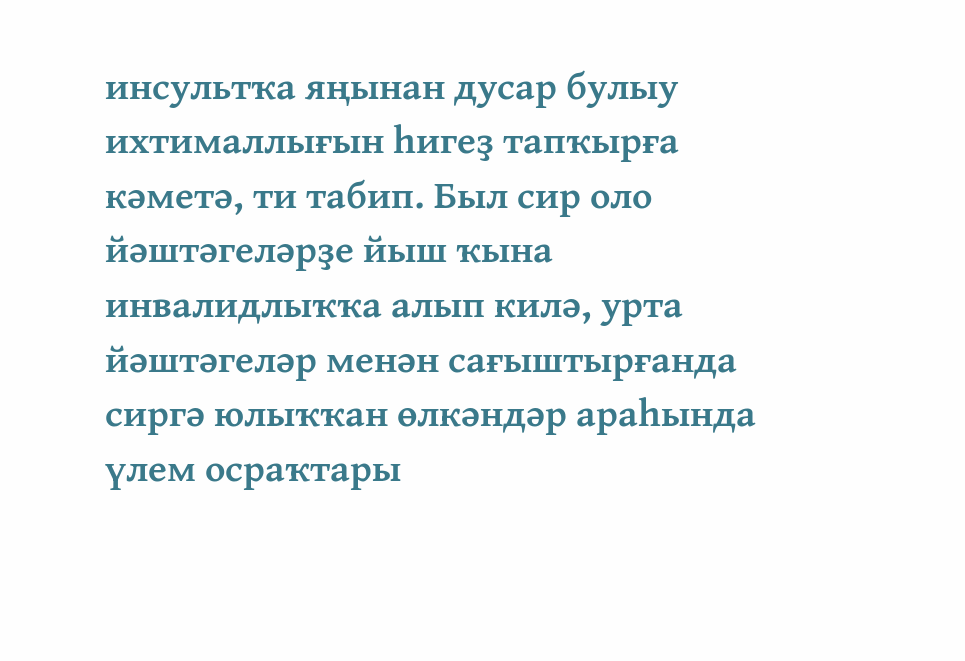инсультҡа яңынан дусар булыу ихтималлығын һигеҙ тапҡырға кәметә, ти табип. Был сир оло йәштәгеләрҙе йыш ҡына инвалидлыҡҡа алып килә, урта йәштәгеләр менән сағыштырғанда сиргә юлыҡҡан өлкәндәр араһында үлем осраҡтары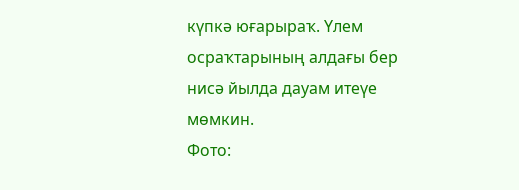күпкә юғарыраҡ. Үлем осраҡтарының алдағы бер нисә йылда дауам итеүе мөмкин.
Фото: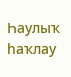Һаулыҡ һаҡлау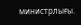министрлығы.